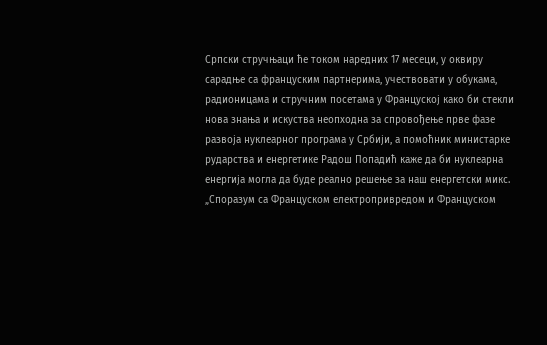Српски стручњаци ће током наредних 17 месеци, у оквиру сарадње са француским партнерима, учествовати у обукама, радионицама и стручним посетама у Француској како би стекли нова знања и искуства неопходна за спровођење прве фазе развоја нуклеарног програма у Србији, а помоћник министарке рударства и енергетике Радош Попадић каже да би нуклеарна енергија могла да буде реално решење за наш енергетски микс.
„Споразум са Француском електропривредом и Француском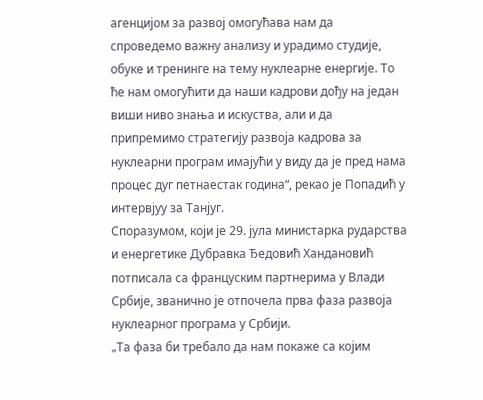агенцијом за развој омогућава нам да спроведемо важну анализу и урадимо студије, обуке и тренинге на тему нуклеарне енергије. То ће нам омогућити да наши кадрови дођу на један виши ниво знања и искуства, али и да припремимо стратегију развоја кадрова за нуклеарни програм имајући у виду да је пред нама процес дуг петнаестак година“, рекао је Попадић у интервјуу за Танјуг.
Споразумом, који је 29. јула министарка рударства и енергетике Дубравка Ђедовић Хандановић потписала са француским партнерима у Влади Србије, званично је отпочела прва фаза развоја нуклеарног програма у Србији.
„Та фаза би требало да нам покаже са којим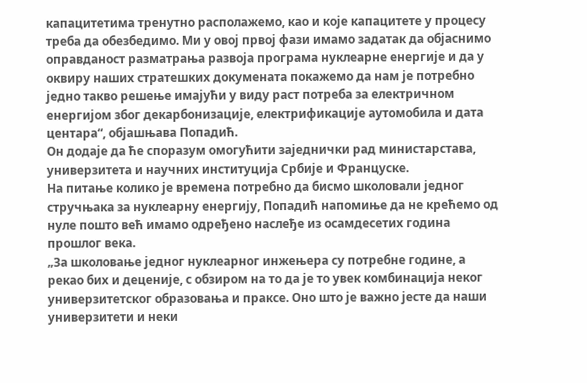капацитетима тренутно располажемо, као и које капацитете у процесу треба да обезбедимо. Ми у овој првој фази имамо задатак да објаснимо оправданост разматрања развоја програма нуклеарне енергије и да у оквиру наших стратешких докумената покажемо да нам је потребно једно такво решење имајући у виду раст потреба за електричном енергијом због декарбонизације, електрификације аутомобила и дата центара“, објашњава Попадић.
Он додаје да ће споразум омогућити заједнички рад министарстава, универзитета и научних институција Србије и Француске.
На питање колико је времена потребно да бисмо школовали једног стручњака за нуклеарну енергију, Попадић напомиње да не крећемо од нуле пошто већ имамо одређено наслеђе из осамдесетих година прошлог века.
„За школовање једног нуклеарног инжењера су потребне године, а рекао бих и деценије, с обзиром на то да је то увек комбинација неког универзитетског образовања и праксе. Оно што је важно јесте да наши универзитети и неки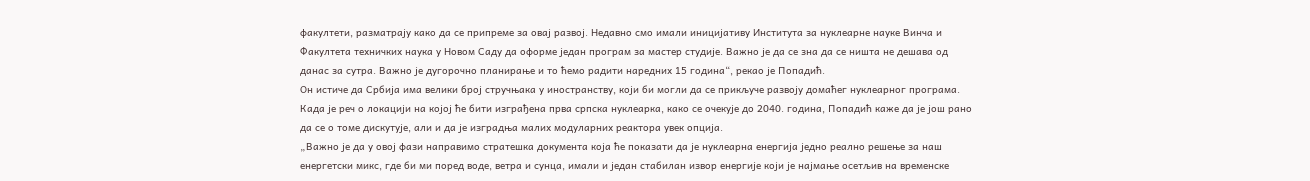факултети, разматрају како да се припреме за овај развој. Недавно смо имали иницијативу Института за нуклеарне науке Винча и Факултета техничких наука у Новом Саду да оформе један програм за мастер студије. Важно је да се зна да се ништа не дешава од данас за сутра. Важно је дугорочно планирање и то ћемо радити наредних 15 година“, рекао је Попадић.
Он истиче да Србија има велики број стручњака у иностранству, који би могли да се прикључе развоју домаћег нуклеарног програма.
Када је реч о локацији на којој ће бити изграђена прва српска нуклеарка, како се очекује до 2040. година, Попадић каже да је још рано да се о томе дискутује, али и да је изградња малих модуларних реактора увек опција.
„Важно је да у овој фази направимо стратешка документа која ће показати да је нуклеарна енергија једно реално решење за наш енергетски микс, где би ми поред воде, ветра и сунца, имали и један стабилан извор енергије који је најмање осетљив на временске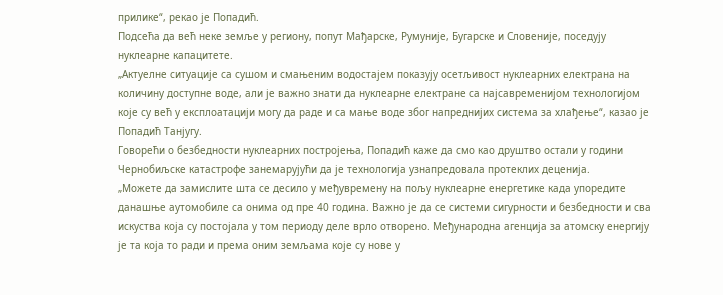прилике“, рекао је Попадић.
Подсећа да већ неке земље у региону, попут Мађарске, Румуније, Бугарске и Словеније, поседују нуклеарне капацитете.
„Актуелне ситуације са сушом и смањеним водостајем показују осетљивост нуклеарних електрана на количину доступне воде, али је важно знати да нуклеарне електране са најсавременијом технологијом које су већ у експлоатацији могу да раде и са мање воде због напреднијих система за хлађење“, казао је Попадић Танјугу.
Говорећи о безбедности нуклеарних постројења, Попадић каже да смо као друштво остали у години Чернобиљске катастрофе занемарујући да је технологија узнапредовала протеклих деценија.
„Можете да замислите шта се десило у међувремену на пољу нуклеарне енергетике када упоредите данашње аутомобиле са онима од пре 40 година. Важно је да се системи сигурности и безбедности и сва искуства која су постојала у том периоду деле врло отворено. Међународна агенција за атомску енергију је та која то ради и према оним земљама које су нове у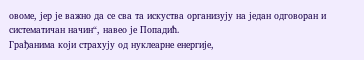овоме, јер је важно да се сва та искуства организују на један одговоран и систематичан начин“, навео је Попадић.
Грађанима који страхују од нуклеарне енергије,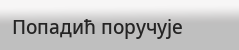Попадић поручује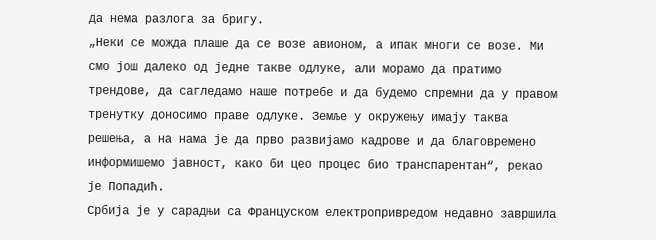да нема разлога за бригу.
„Неки се можда плаше да се возе авионом, а ипак многи се возе. Ми смо још далеко од једне такве одлуке, али морамо да пратимо трендове, да сагледамо наше потребе и да будемо спремни да у правом тренутку доносимо праве одлуке. Земље у окружењу имају таква решења, а на нама је да прво развијамо кадрове и да благовремено информишемо јавност, како би цео процес био транспарентан“, рекао је Попадић.
Србија је у сарадњи са Француском електропривредом недавно завршила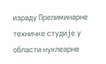израду Прелиминарне техничке студије у области нуклеарне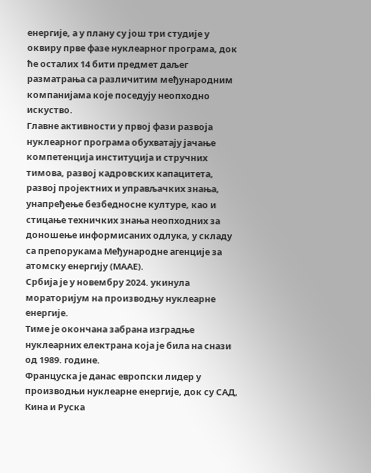енергије, а у плану су још три студије у оквиру прве фазе нуклеарног програма, док ће осталих 14 бити предмет даљег разматрања са различитим међународним компанијама које поседују неопходно искуство.
Главне активности у првој фази развоја нуклеарног програма обухватају јачање компетенција институција и стручних тимова, развој кадровских капацитета, развој пројектних и управљачких знања, унапређење безбедносне културе, као и стицање техничких знања неопходних за доношење информисаних одлука, у складу са препорукама Међународне агенције за атомску енергију (МААЕ).
Србија је у новембру 2024. укинула мораторијум на производњу нуклеарне енергије.
Тиме је окончана забрана изградње нуклеарних електрана која је била на снази од 1989. године.
Француска је данас европски лидер у производњи нуклеарне енергије, док су САД, Кина и Руска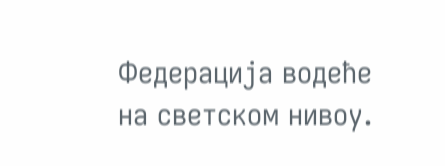Федерација водеће на светском нивоу.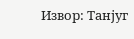Извор: Танјуг